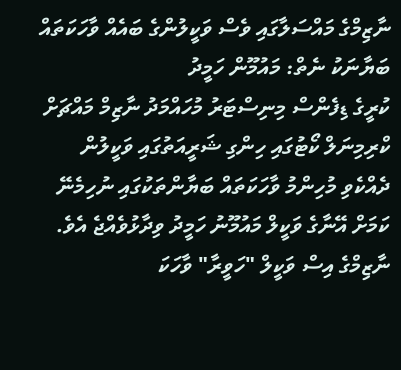ނާޒިމްގެ މައްސަލާގައި ވެސް ވަކީލުންގެ ބައެއް ވާހަކަތައް ބަޔާނަކު ނެތް: މައުމޫން ހަމީދު
ކުރީގެ ޑިފެންސް މިނިސްޓަރު މުހައްމަދު ނާޒިމް މައްޗަށް ކްރިމިނަލް ކޯޓުގައި ހިންގި ޝަރީއަތުގައި ވަކީލުން ދެއްކެވި މުހިންމު ވާހަކަތައް ބަޔާންތަކުގައި ނުހިމެނޭ ކަމަށް އޭނާގެ ވަކީލް މައުމޫނު ހަމީދު ވިދާޅުވެއްޖެ އެވެ. ނާޒިމްގެ އިސް ވަކީލް "ހަވީރާ" ވާހަކަ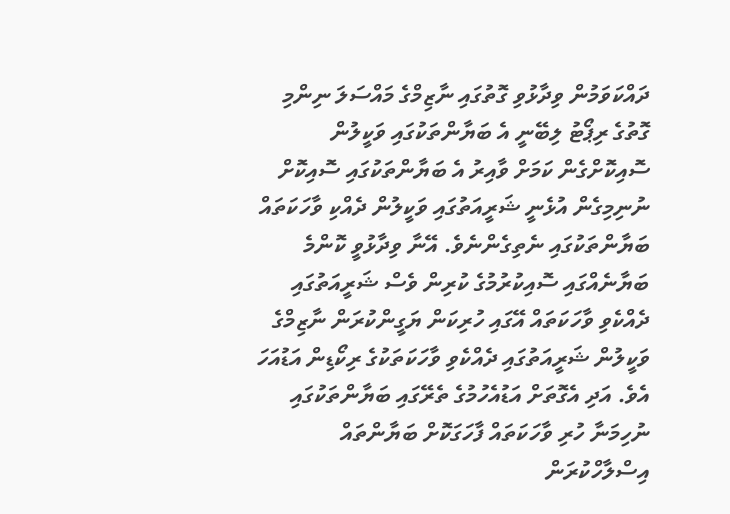ދައްކަވަމުން ވިދާޅުވި ގޮތުގައި ނާޒިމްގެ މައްސަލަ ނިންމި ގޮތުގެ ރިޕޯޓު ލިބޭނީ އެ ބަޔާންތަކުގައި ވަކީލުން ސޮއިކޮށްގެން ކަމަށް ވާއިރު އެ ބަޔާންތަކުގައި ސޮއިކޮށް ނުނިމިގެން އުޅެނީ ޝަރީއަތުގައި ވަކީލުން ދެއްކި ވާހަކަތައް ބަޔާންތަކުގައި ނެތިގެންނެވެ. އޭނާ ވިދާޅުވީ ކޮންމެ ބަޔާނެއްގައި ސޮއިކުރުމުގެ ކުރިން ވެސް ޝަރީއަތުގައި ދެއްކެވި ވާހަކަތައް އޭގައި ހުރިކަން ޔަގީންކުރަން ނާޒިމްގެ ވަކީލުން ޝަރީއަތުގައި ދެއްކެވި ވާހަކަތަކުގެ ރިކޯޑިން އަޑުއަހަ އެވެ. އަދި އެގޮތަށް އަޑުއެހުމުގެ ތެރޭގައި ބަޔާންތަކުގައި ނުހިމަނާ ހުރި ވާހަކަތައް ފާހަގަކޮށް ބަޔާންތައް އިސްލާހްކުރަން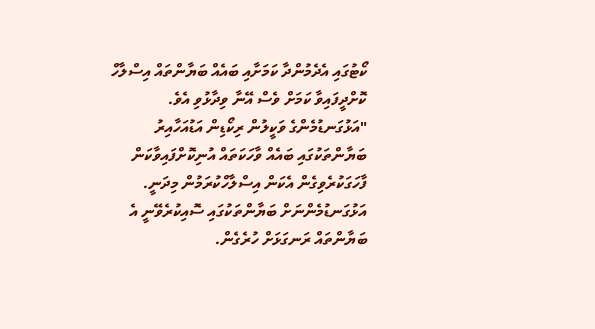ކޯޓުގައި އެދެމުންދާ ކަމަށާއި ބައެއް ބަޔާންތައް އިސްލާހް ކޮށްދީފައިވާ ކަމަށް ވެސް އޭނާ ވިދާޅުވި އެވެ. "އަޅުގަނޑުމެންގެ ވަކީލުން ރިކޯޑިން އަޑުއަހާއިރު ބަޔާންތަކުގައި ބައެއް ވާހަކަތައް އުނިކޮށްފައިވާކަން ފާހަގަކުރެވިގެން އެކަން އިސްލާހްކުރަމުން މިދަނީ. އަޅުގަނޑުމެންނަށް ބަޔާންތަކުގައި ސޮއިކުރެވޭނީ އެ ބަޔާންތައް ރަނގަޅަށް ހުރެގެން.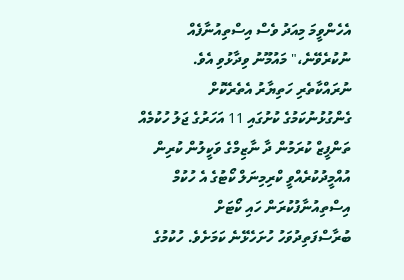އެހެންވީމަ މިއަދު ވެސް އިސްތިއުނާފެއް ނުކުރެވޭނެ،" މައުމޫނު ވިދާޅުވި އެވެ. ނުރައްކާތެރި ހަތިޔާރު އެތެރެކޮށް ގެންގުޅުނުކަމުގެ ކުށުގައި 11 އަހަރުގެ ޖަލު ހުކުމެއް ތަންފީޒް ކުރަމުން ދާ ނާޒިމްގެ ވަކީލުން ކުރިން އުއްމީދުކުރެއްވީ ކްރިމިނަލް ކޯޓުގެ އެ ހުކުމް އިސްތިއުނާފުކުރަން ހައި ކޯޓަށް ބުރާސްފަތިދުވަހު ހުށަހެޅޭނެ ކަމަށެވެ. ހުކުމުގެ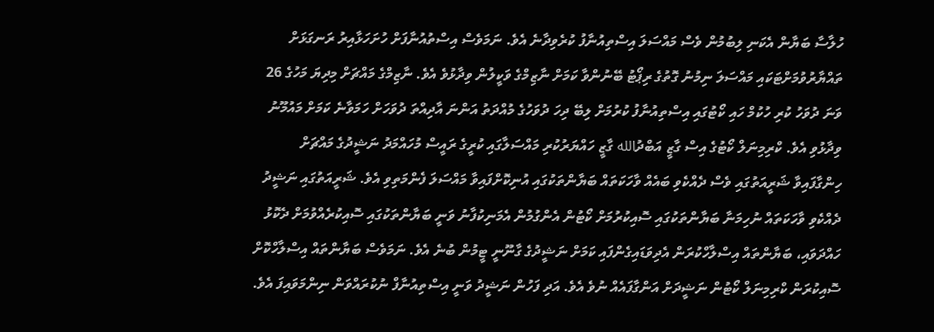ހުލާސާ ބަޔާން އެކަނި ލިބުމުން ވެސް މައްސަލަ އިސްތިއުނާފު ކުރެވިދާނެ އެވެ. ނަމަވެސް އިސްތުއުނާފަށް ހުށަހަޅާއިރު ރަނގަޅަށް ތައްޔާރުވުމަށްޓަކައި މައްސަލަ ނިމުނު ގޮތުގެ ރިޕޯޓު ބޭނުންވާ ކަމަށް ނާޒިމްގެ ވަކީލުން ވިދާޅުވެ އެވެ. ނާޒިމްގެ މައްޗަށް މިދިޔަ މަހުގެ 26 ވަނަ ދުވަހު ކުރި ހުކުމް ހައި ކޯޓުގައި އިސްތިއުނާފު ކުރުމަށް ލިބޭ ދިހަ ދުވަހުގެ މުއްދަތު އަންނަ އާދިއްތަ ދުވަހަށް ހަމަވާނެ ކަމަށް މައުމޫނު ވިދާޅުވި އެވެ. ކްރިމިނަލް ކޯޓުގެ އިސް ގާޒީ އަބްދުالله ގާޒީ ހައްޔަރުކުރި މައްސަލާގައި ކުރީގެ ރައީސް މުހައްމަދު ނަޝީދުގެ މައްޗަށް ހިންގާފައިވާ ޝަރީއަތުގައި ވެސް ދެއްކެވި ބައެއް ވާހަކަތައް ބަޔާންތަކުގައި އުނިކޮށްފައިވާ މައްސަލަ ފެންމަތިވި އެވެ. ޝަރީއަތުގައި ނަޝީދު ދެއްކެވި ވާހަކަތައް ނުހިމަނާ ބަޔާންތަކުގައި ސޮއިކުރުމަށް ކޯޓުން އެންގުމުން އެމަނިކުފާނު ވަނީ ބަޔާންތަކުގައި ސޮއިކުރެއްވުމަށް ދެކޮޅު ހައްދަވައި، ބަޔާންތައް އިސްލާހްކުރަން އެދިވަޑައިގެންފައި ކަމަށް ނަޝީދުގެ ގާނޫނީ ޓީމުން ބުނެ އެވެ. ނަމަވެސް ބަޔާންތައް އިސްލާހްކޮށް ސޮއިކުރަން ކްރިމިނަލް ކޯޓުން ނަޝީދަށް އަންގާފައެއް ނުވެ އެވެ. އަދި ފަހުން ނަޝީދު ވަނީ އިސްތިއުނާފް ނުކުރައްވަން ނިންމަވައިފަ އެވެ.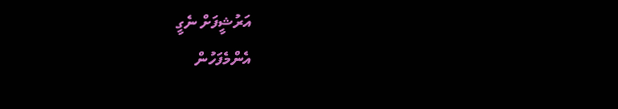އަރުޝީފަށް ނެގީ
އެންމެފަހުން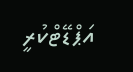އަޕްޑޭޓްކުރީ